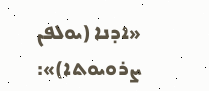«ܐܕܢܐ (ܝܘܠܦܢ ܨܪܘܝܘܬܐ)»: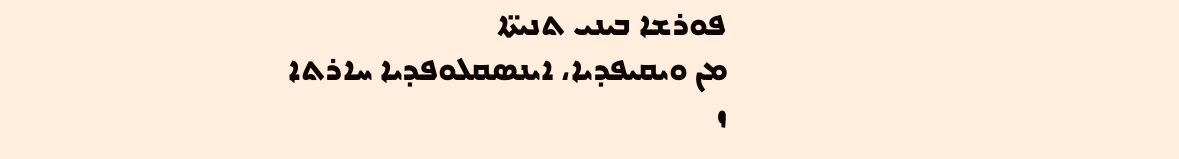ܦܘܪܫܐ ܒܝܢܝ ܬܢܝܬ̈ܐ
ܡܢ ܘܝܩܝܦܕܝܐ، ܐܝܢܣܩܠܘܦܕܝܐ ܚܐܪܬܐ
ܙ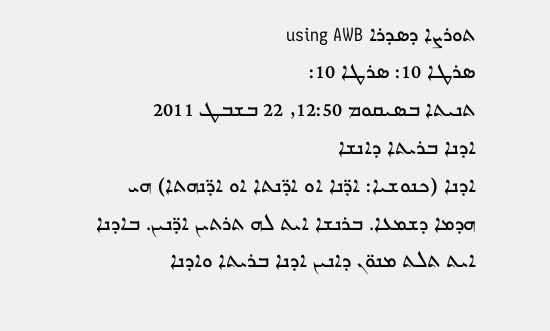ܬܘܪܨܐ ܕܣܕܪܐ using AWB
ܣܪܛܐ 10: ܣܪܛܐ 10:
ܬܢܝܬܐ ܒܣܝܩܘܡ 12:50, 22 ܒܫܒܛ 2011
ܐܕܢܐ ܒܪܝܬܐ ܕܐܢܫܐ
ܐܕܢܐ (ܟܢܘܫܝܐ: ܐܕ̈ܢܐ ܐܘ ܐܕ̈ܢܬܐ ܐܘ ܐܕ̈ܢܗܬܐ) ܗܝ ܗܕܡܐ ܕܫܡܥܐ. ܒܪܢܫܐ ܐܝܬ ܠܗ ܬܪܬܝܢ ܐܕ̈ܢܝܢ. ܒܐܕܢܐ ܐܝܬ ܬܠܬ ܡܢܘ̈ܢ ܕܐܢܝܢ ܐܕܢܐ ܒܪܝܬܐ ܘܐܕܢܐ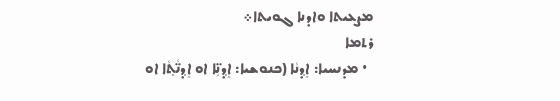ܡܨܥܝܬܐ ܘܐܕܢܐ ܓܘܝܬܐ܀
ܪܬܡܐ
  • ܡܕܢܚܝܐ: ܐܸܕ݂ܢܵܐ (ܟܢܘܫܝܐ: ܐܸܕ݂ܢܹ̈ܐ ܐܘ ܐܸܕ݂ܢ̈ܵܬ݂ܵܐ ܐܘ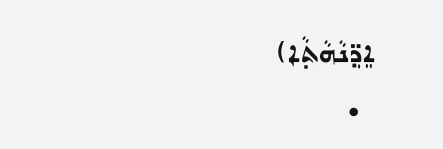ܐܸܕ݂̈ܢܵܗܵܬ݂ܵܐ)
  •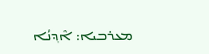ܡܥܪܒܝܐ: ܐܶܕ݂ܢܳܐ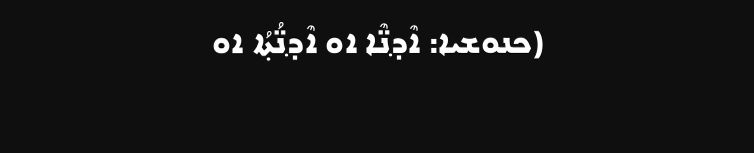(ܟܢܘܫܝܐ: ܐܶܕ݂ܢ̈ܶܐ ܐܘ ܐܶܕ݂ܢ̈ܳܬ݂ܳܐ ܐܘ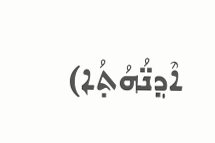ܐܶܕ݂ܢ̈ܳܗܳܬ݂ܳܐ)